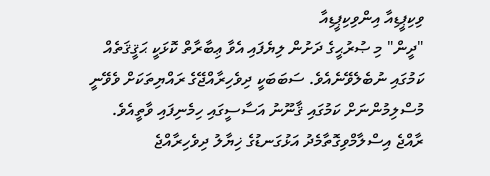ވިކިޕީޑިއާ އިންވިކިޕީޑިއާ
"ދީން" މި ޞުރުޙީގެ ދަށުން ލިޔެފައި އެވާ ޢިބާރާތް ކޮޅަކީ ޙަޤީޤަތެއް ކަމުގައި ނުބެލެވޭނެއެވެ. ސަބަބަކީ ދިވެހިރާއްޖޭގެ ރައްޔިތަކަށް ވެވޭނީ މުސްލިމުންނަށް ކަމުގައި ޤާނޫނު އަސާސީގައި ހިމެނިފައި ވާތީއެވެ. ރާއްޖެ އިސްލާމްވިގޮތާމެދު އަޅުގަނޑުގެ ޚިޔާލު ދިވެހިރާއްޖެ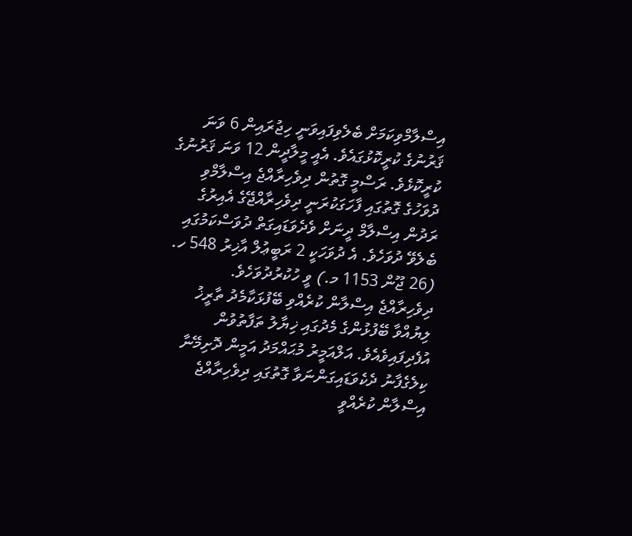އިސްލާމްވިކަމަށް ބެލެވިފައިވަނީ ހިޖުރައިން 6 ވަނަ ޤަރުނުގެ ކުރީކޮޅުގައެވެ. އެއީ މީލާދީން 12 ވަނަ ޤަރުނުގެ ކުރީކޮޅެވެ. ރަސްމީ ގޮތުން ދިވެހިރާއްޖެ އިސްލާމްވި ދުވަހުގެ ގޮތުގައި ފާހަގަކުރަނީ ދިވެހިރާއްޖޭގެ އެއިރުގެ ރަދުން އިސްލާމް ދީނަށް ވެދެވަޑައިގަތް ދުވަސްކަމުގައި ބެލެވޭ ދުވަހެވެ. އެ ދުވަހަކީ 2 ރަބީޢުލް އާޚިރު 548 ހ. (26 ޖޫން 1153 މ.) ވީ ހުކުރުދުވަހެވެ.
ދިވެހިރާއްޖެ އިސްލާން ކުރެއްވި ބޭފުޅަކާމެދު ތާރީޚު ލިޔުއްވާ ބޭފުޅުންގެ މެދުގައި ޚިޔާލު ތަފާތުވުން އުފެދިފައިވެއެވެ. އަލްއަމީރު މުޙައްމަދު އަމީން ދޮށިމޭނާ ކިލެގެފާނު ދެކެވަޑައިގަންނަވާ ގޮތުގައި ދިވެހިރާއްޖެ އިސްލާން ކުރެއްވީ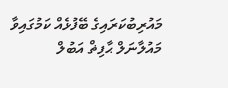މައުރިބުކަރައިގެ ބޭފުޅެއް ކަމުގައިވާ މައުލާނަލް ޙާފިޡް އަބުލް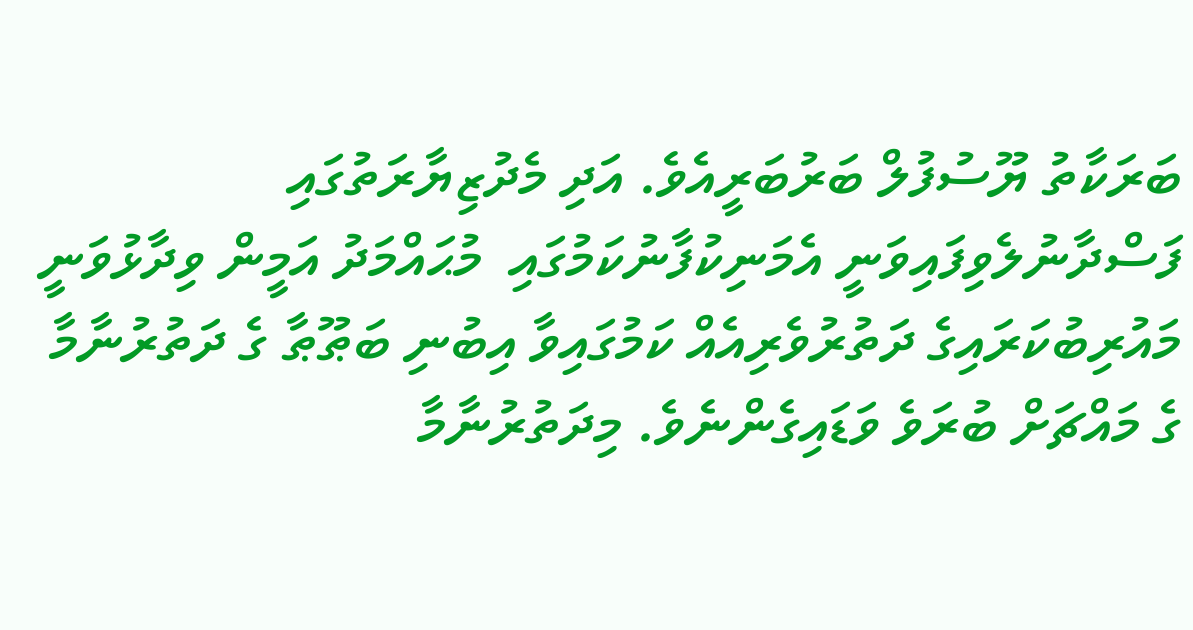ބަރަކާތު ޔޫސުފުލް ބަރުބަރީއެވެ. އަދި މެދުޒިޔާރަތުގައި ފަސްދާނުލެވިފައިވަނީ އެމަނިކުފާނުކަމުގައި  މުޙައްމަދު އަމީން ވިދާޅުވަނީ މައުރިބުކަރައިގެ ދަތުރުވެރިއެއް ކަމުގައިވާ އިބުނި ބަޠޫޠާ ގެ ދަތުރުނާމާ ގެ މައްޗަށް ބުރަވެ ވަޑައިގެންނެވެ. މިދަތުރުނާމާ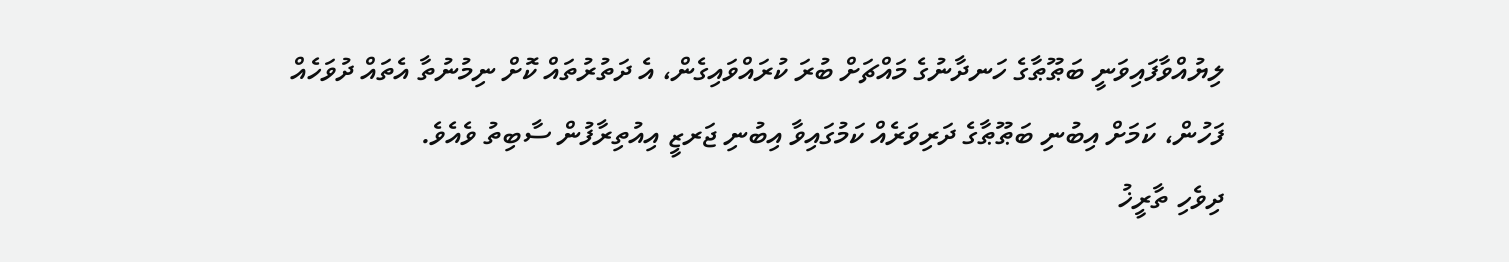ލިޔުއްވާފައިވަނީ ބަޠޫޠާގެ ހަނދާނުގެ މައްޗަށް ބުރަ ކުރައްވައިގެން، އެ ދަތުރުތައް ކޮށް ނިމުނުތާ އެތައް ދުވަހެއް ފަހުން، ކަމަށް އިބުނި ބަޠޫޠާގެ ދަރިވަރެއް ކަމުގައިވާ އިބުނި ޖަރޒީ އިއުތިރާފުން ސާބިތު ވެއެވެ.
ދިވެހި ތާރީޚު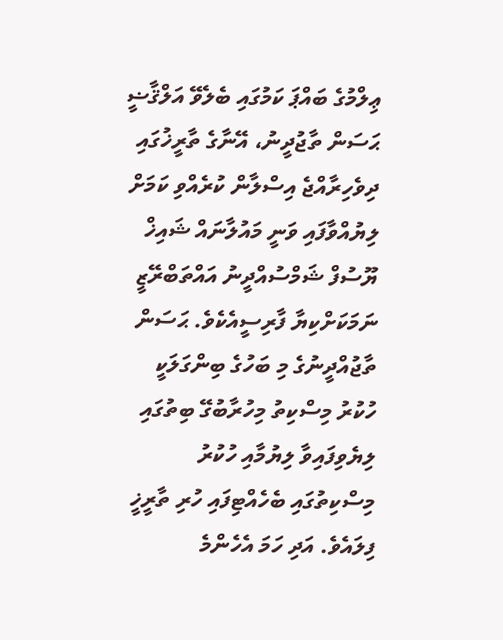ޢިލްމުގެ ބައްޕަ ކަމުގައި ބެލެވޭ އަލްޤާޟީ ޙަސަން ތާޖުދީނު، އޭނާގެ ތާރީޚުގައި ދިވެހިރާއްޖެ އިސްލާން ކުރެއްވި ކަމަށް ލިޔުއްވާފައި ވަނީ މައުލާނައް ޝައިޚް ޔޫސުފް ޝަމްސުއްދީނު އައްތަބްރޭޒީ ނަމަކަށްކިޔާ ފާރިސީއެކެވެ. ޙަސަން ތާޖުއްދީނުގެ މި ބަހުގެ ބިންގަލަކީ ހުކުރު މިސްކިތު މިހުރާބުގޭ ބިތުގައި ލިޔެވިފައިވާ ލިޔުމާއި ހުކުރު މިސްކިތުގައި ބެހެއްޓިފައި ހުރި ތާރީޚީ ފިލައެވެ. އަދި ހަމަ އެހެންމެ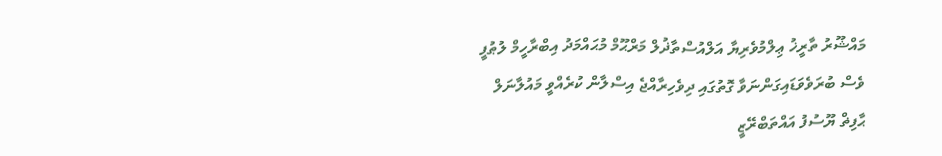މައްޝޫރު ތާރީޚު ޢިލްމުވެރިޔާ އަލްއުސްތާޛުލް މަރްޙޫމް މުޙައްމަދު އިބްރާހީމް ލުޠުފީ ވެސް ބުރަވެވަޑައިގަންނަވާ ގޮތުގައި ދިވެހިރާއްޖެ އިސްލާން ކުރެއްވީ މައުލާނަލް ޙާފިޡް ޔޫސުފު އައްތަބްރޭޒީ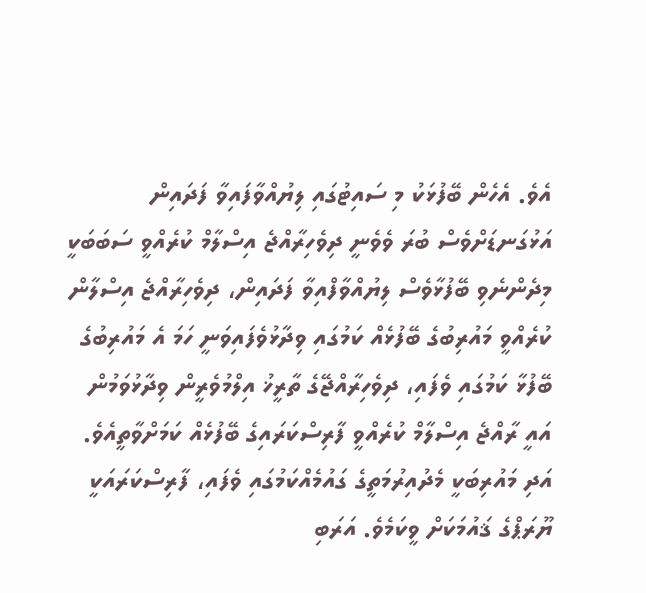އެވެ. އެހެން ބޭފުޅަކު މި ސައިޓުގައި ލިޔުއްވާފައިވާ ފަދައިން އަޅުގަނޑަށްވެސް ބުރަ ވެވެނީ ދިވެހިރާއްޖެ އިސްލާމް ކުރެއްވީ ސަބަބަކީ މިދެންނެވި ބޭފުޅާވެސް ލިޔުއްވާފްއިވާ ފަދައިން، ދިވެހިރާއްޖެ އިސްލާން ކުރެއްވީ މައުރިބުގެ ބޭފުޅެއް ކަމުގައި ވިދާޅުވެފައިވަނީ ހަމަ އެ މައުރިބުގެ ބޭފުޅާ ކަމުގައި ވެފައި، ދިވެހިރާއްޖޭގެ ތާރީޚު އިލްމުވެރީން ވިދާޅުވަމުން އައީ ރާއްޖެ އިސްލާމް ކުރެއްވީ ފާރިސްކަރައިގެ ބޭފުޅެއް ކަމަށްވާތީއެވެ. އަދި މައުރިބަކީ މެދުއިރުމަތީގެ ގައުމެއްކަމުގައި ވެފައި، ފާރިސްކަރައަކީ ޔޫރަޕްގެ ޤައުމަކަށް ވީކަމެވެ. އަރަބި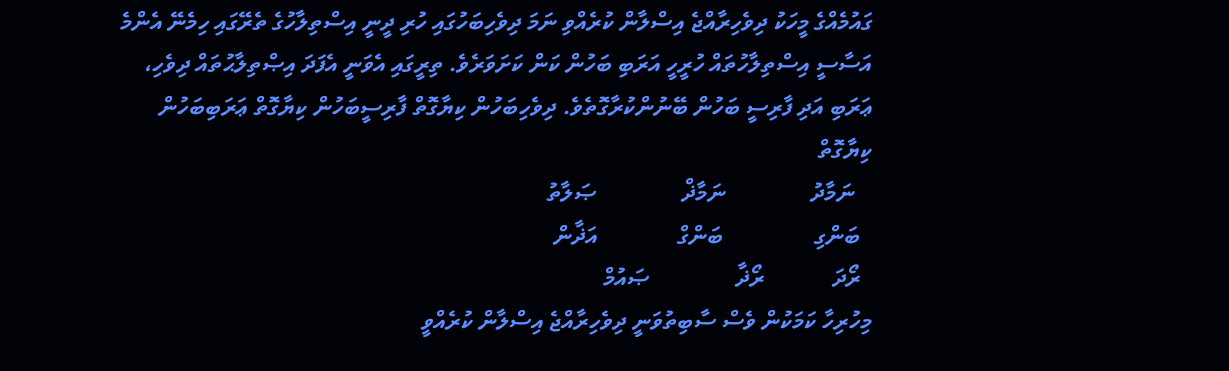ގައުމެއްގެ މީހަކު ދިވެހިރާއްޖެ އިސްލާން ކުރެއްވި ނަމަ ދިވެހިބަހުގައި ހުރި ދީނީ އިސްތިލާހުގެ ތެރޭގައި ހިމެނޭ އެންމެ އަސާސީ އިސްތިލާހުތައް ހުރީހީ އަރަބި ބަހުން ކަން ކަށަވަރެވެ. ތިރީގައި އެވަނީ އެފަދަ އިޞްތިލާޙުތައް ދިވެހި، ޢަރަބި އަދި ފާރިސީ ބަހުން ބޭނުންކުރާގޮތެވެ. ދިވެހިބަހުން ކިޔާގޮތް ފާރިސީބަހުން ކިޔާގޮތް ޢަރަބިބަހުން ކިޔާގޮތް
   ނަމާދު               ނަމާޛް               ޞަލާތު
  ބަންގި                ބަންގް              އަޛާން
  ރޯދަ            ރޯޛާ               ޞައުމް
މިހުރިހާ ކަމަކުން ވެސް ސާބިތުވަނީ ދިވެހިރާއްޖެ އިސްލާން ކުރެއްވީ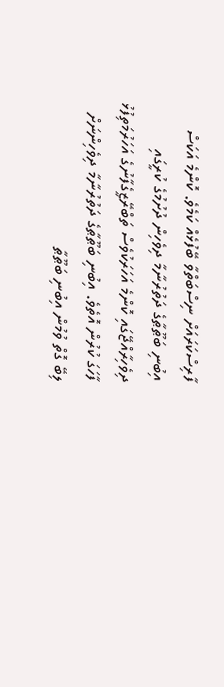ފާރިސްކަރައަށް ނިސްބަތްވާ ބޭފުޅެއް ކަމެވެ. ކޮންމެ އަކަސް އިބުނި ބަޠޫޠާގެ ދަތުރުނާމާ ދިވެހިން ދުށުމުގެ ކުރީގައި ދިވެހިރާއްޖޭގައި ކޮންމެ އަހަރަކުވެސް ތަބްރޭޒީގެފާނުގެ އަހަރުމަތިފުޅު ފާހަގަ ކުރުން އޮތެވެ. އިބުނި ބަޠޫޠާގެ ދަތުރުނާމާ ދިވެހިންނަށް ލިބޭ ގޮތް ވުމުން އިބުނި ބަޠޫޠާ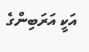އަކީ އަރަބިންގެ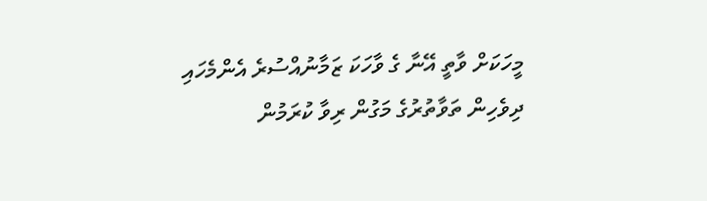މީހަކަށް ވާތީ އޭނާ ގެ ވާހަކަ ޒަމާނުއްސުރެ އެންމެހައި ދިވެހިން ތަވާތުރުގެ މަގުން ރިވާ ކުރަމުން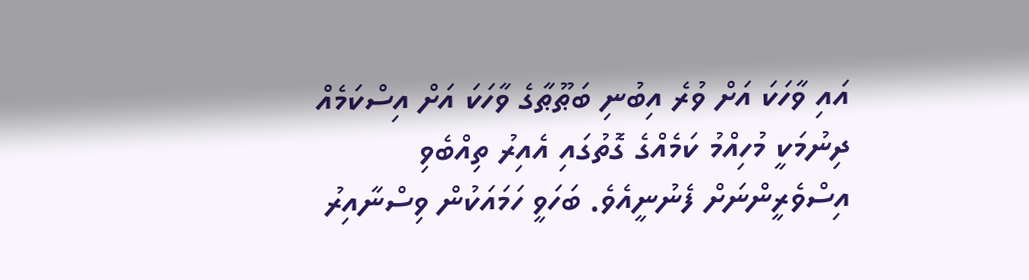އައި ވާހަކަ އަށް ވުރެ އިބުނި ބަޠޫޠާގެ ވާހަކަ އަށް އިސްކަމެއް ދިނުމަކީ މުހިއްމު ކަމެއްގެ ގޮތުގައި އެއިރު ތިއްބެވި އިސްވެރީންނަށް ފެނުނީއެވެ. ބަހަވީ ހަމައަކުން ވިސްނާއިރު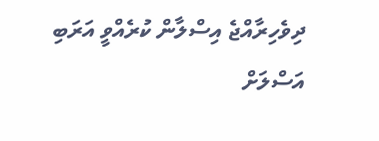ދިވެހިރާއްޖެ އިސްލާން ކުރެއްވީ އަރަބި އަސްލަށް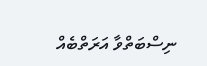ނިސްބަތްވާ އަރަތްބެއް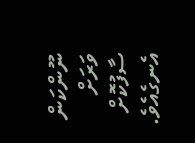ނޫންކަން ވަރަށް ސާފުކޮށް އެނގެއެވެ.